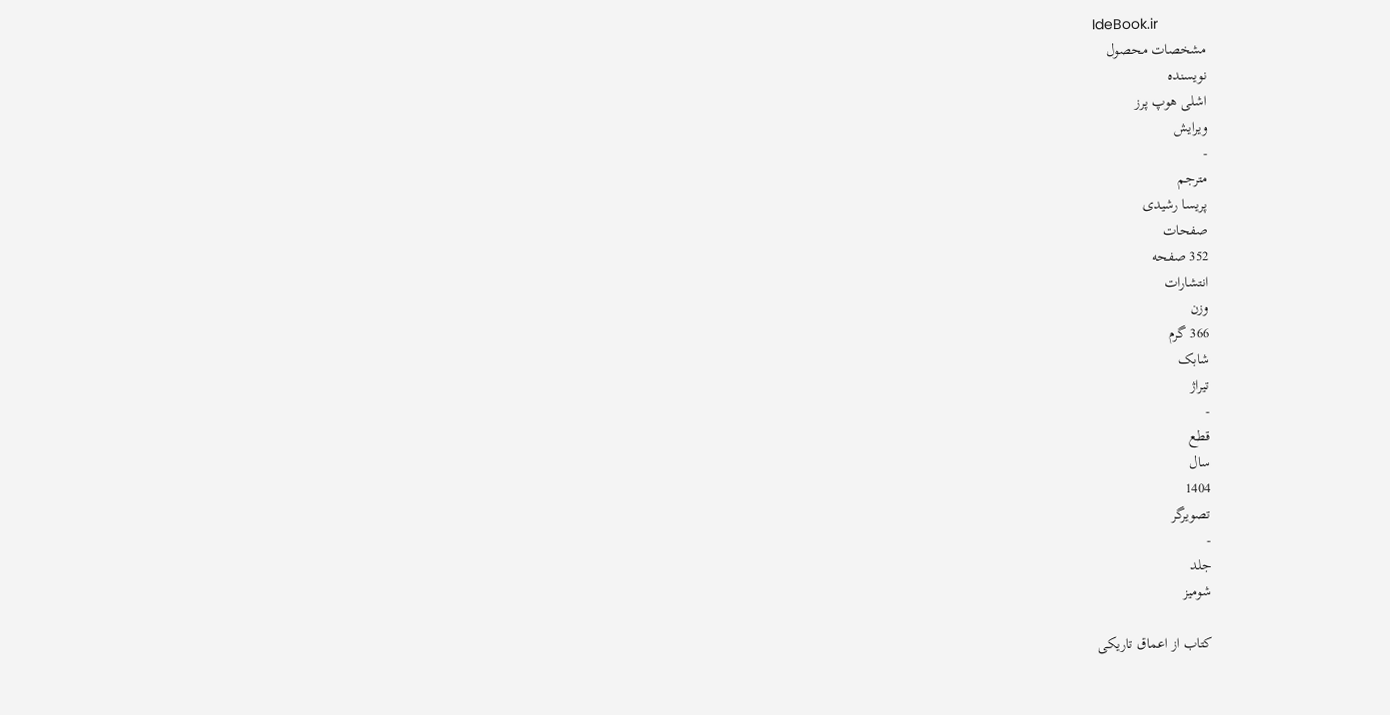IdeBook.ir
مشخصات محصول
نویسنده
اشلی هوپ پرز
ویرایش
-
مترجم
پریسا رشیدی
صفحات
352 صفحه
انتشارات
وزن
366 گرم
شابک
تیراژ
-
قطع
سال
1404
تصویرگر
-
جلد
شومیز

کتاب از اعماق تاریکی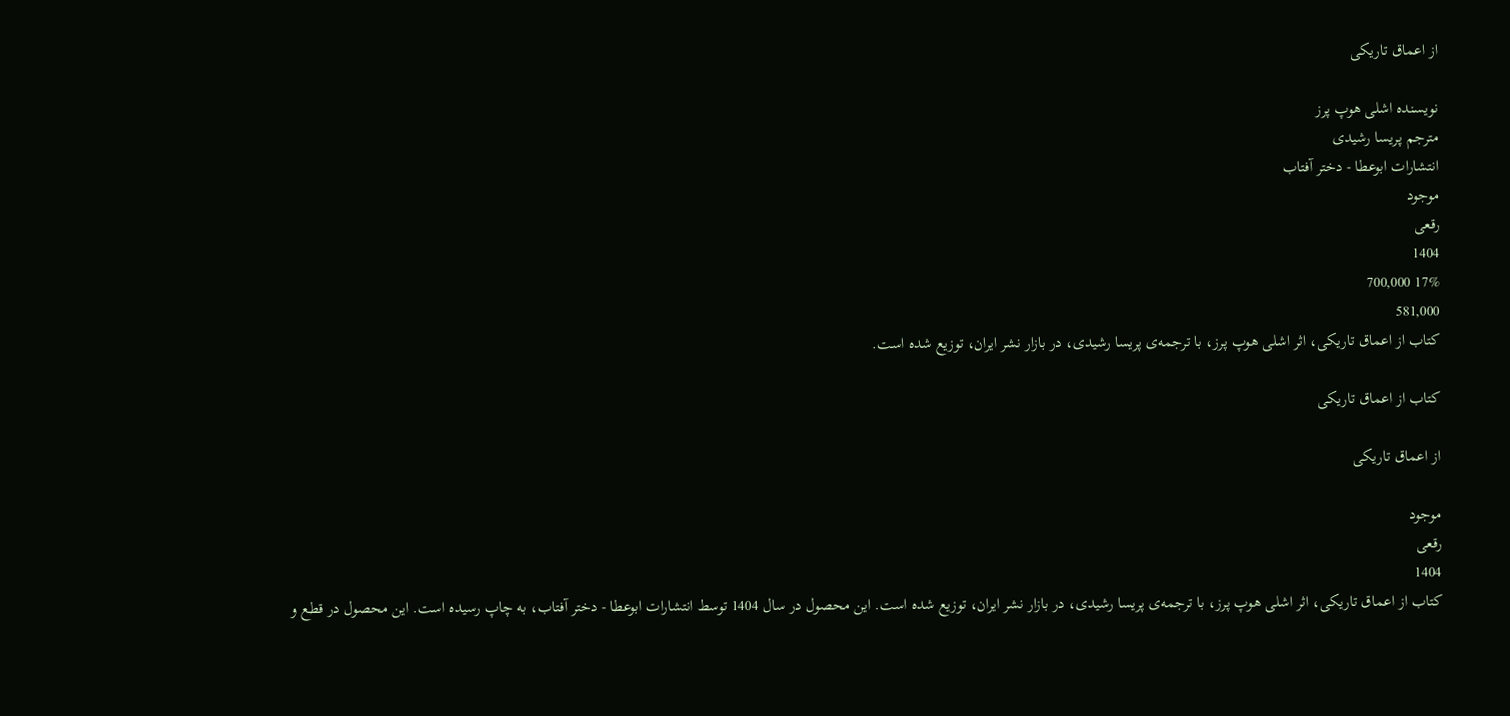از اعماق تاریکی

نویسنده اشلی هوپ پرز
مترجم پریسا رشیدی
انتشارات ابوعطا - دختر آفتاب
موجود
رقعی
1404
17% 700,000
581,000
کتاب از اعماق تاریکی، اثر اشلی هوپ پرز، با ترجمه‌ی پریسا رشیدی، در بازار نشر ایران، توزیع شده است.

کتاب از اعماق تاریکی

از اعماق تاریکی

موجود
رقعی
1404
کتاب از اعماق تاریکی، اثر اشلی هوپ پرز، با ترجمه‌ی پریسا رشیدی، در بازار نشر ایران، توزیع شده است. این محصول در سال 1404 توسط انتشارات ابوعطا - دختر آفتاب، به چاپ رسیده است. این محصول در قطع و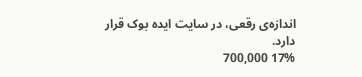اندازه‌ی رقعی، در سایت ایده بوک قرار دارد.
17% 700,000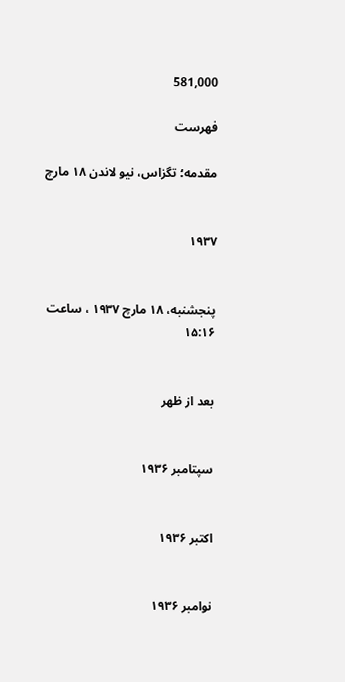581,000

فهرست

مقدمه؛ تگزاس، نیو لاندن ۱۸ مارچ


۱۹۳۷


پنجشنبه، ۱۸ مارچ ۱۹۳۷ ، ساعت ۱۵:۱۶


بعد از ظهر


سپتامبر ۱۹۳۶


اکتبر ۱۹۳۶


نوامبر ۱۹۳۶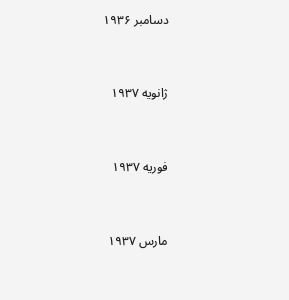دسامبر ۱۹۳۶


ژانویه ۱۹۳۷


فوریه ۱۹۳۷


مارس ۱۹۳۷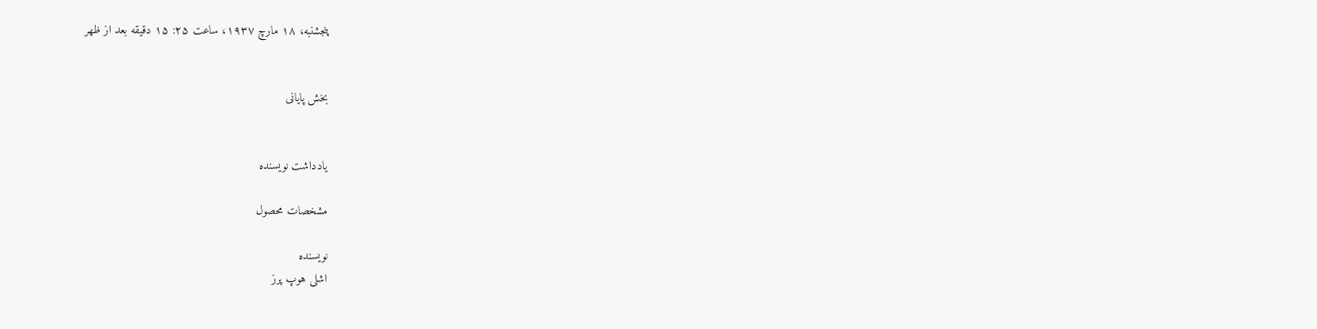پنجشنبه، ۱۸ مارچ ۱۹۳۷، ساعت ۲۵: ۱۵ دقیقه بعد از ظهر


بخش پایانی


یادداشت نویسنده

مشخصات محصول

نویسنده
اشلی هوپ پرز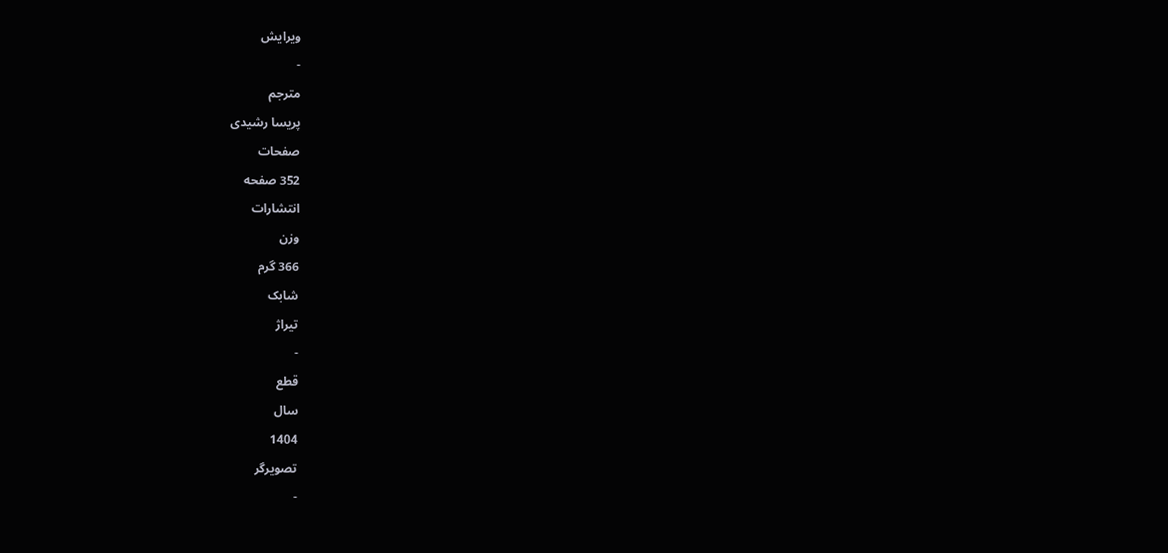ویرایش
-
مترجم
پریسا رشیدی
صفحات
352 صفحه
انتشارات
وزن
366 گرم
شابک
تیراژ
-
قطع
سال
1404
تصویرگر
-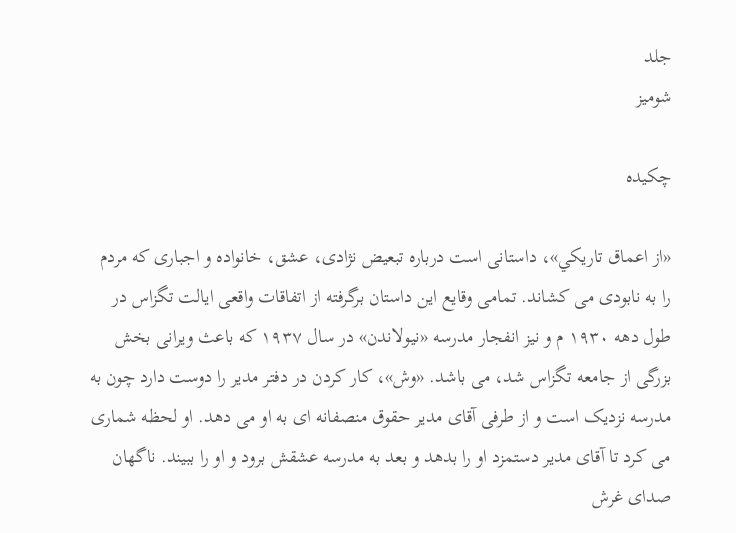جلد
شومیز

چکیده

«از اعماق تاريكي»، داستانی است درباره تبعیض نژادی، عشق، خانواده و اجباری که مردم را به نابودی می کشاند. تمامی وقایع این داستان برگرفته از اتفاقات واقعی ایالت تگزاس در طول دهه ۱۹۳۰ م و نیز انفجار مدرسه «نيولاندن» در سال ۱۹۳۷ که باعث ویرانی بخش بزرگی از جامعه تگزاس شد، می باشد. «وش»، کار کردن در دفتر مدیر را دوست دارد چون به مدرسه نزدیک است و از طرفی آقای مدیر حقوق منصفانه ای به او می دهد. او لحظه شماری می کرد تا آقای مدیر دستمزد او را بدهد و بعد به مدرسه عشقش برود و او را ببیند. ناگهان صدای غرش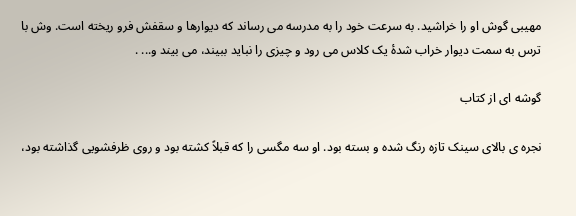مهیبی گوش او را خراشید. به سرعت خود را به مدرسه می رساند که دیوارها و سقفش فرو ریخته است. وش با ترس به سمت دیوار خراب شدهٔ یک کلاس می رود و چیزی را نباید ببیند، می بیند و... .

گوشه ای از کتاب

نجره ی بالای سینک تازه رنگ شده و بسته بود. او سه مگسی را که قبلاً کشته بود و روی ظرفشویی گذاشته بود،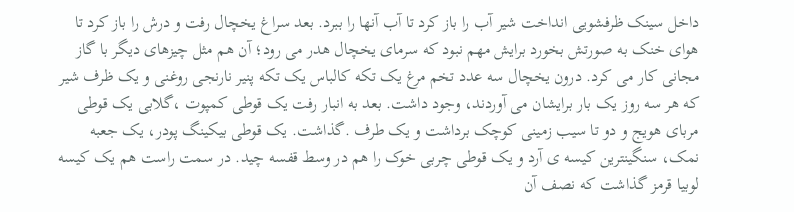داخل سینک ظرفشویی انداخت شیر آب را باز کرد تا آب آنها را ببرد. بعد سراغ یخچال رفت و درش را باز کرد تا هوای خنک به صورتش بخورد برایش مهم نبود که سرمای یخچال هدر می رود؛ آن هم مثل چیزهای دیگر با گاز مجانی کار می کرد. درون یخچال سه عدد تخم مرغ یک تکه کالباس یک تکه پنیر نارنجی روغنی و یک ظرف شیر که هر سه روز یک بار برایشان می آوردند، وجود داشت. بعد به انبار رفت یک قوطی کمپوت ،گلابی یک قوطی مربای هویج و دو تا سیب زمینی کوچک برداشت و یک طرف .گذاشت. یک قوطی بیکینگ پودر، یک جعبه نمک، سنگینترین کیسه ی آرد و یک قوطی چربی خوک را هم در وسط قفسه چید. در سمت راست هم یک کیسه لوبیا قرمز گذاشت که نصف آن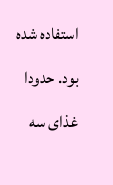استفاده شده بود. حدودا غذای سه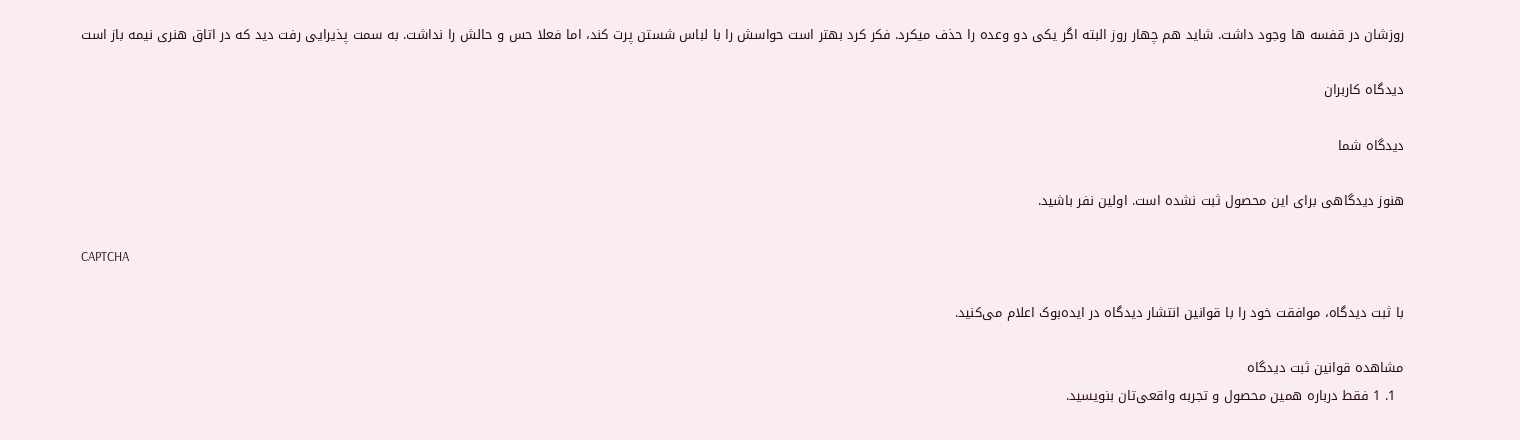روزشان در قفسه ها وجود داشت. شاید هم چهار روز البته اگر یکی دو وعده را حذف میکرد. فکر کرد بهتر است حواسش را با لباس شستن پرت کند، اما فعلا حس و حالش را نداشت. به سمت پذیرایی رفت دید که در اتاق هنری نیمه باز است

دیدگاه کاربران

دیدگاه شما

هنوز دیدگاهی برای این محصول ثبت نشده است. اولین نفر باشید.

CAPTCHA

با ثبت دیدگاه، موافقت خود را با قوانین انتشار دیدگاه در ایده‌بوک اعلام می‌کنید.

مشاهده قوانین ثبت دیدگاه
  1. 1 فقط درباره همین محصول و تجربه واقعی‌تان بنویسید.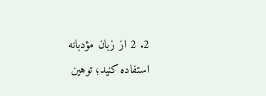2. 2 از زبان مؤدبانه استفاده کنید؛ توهین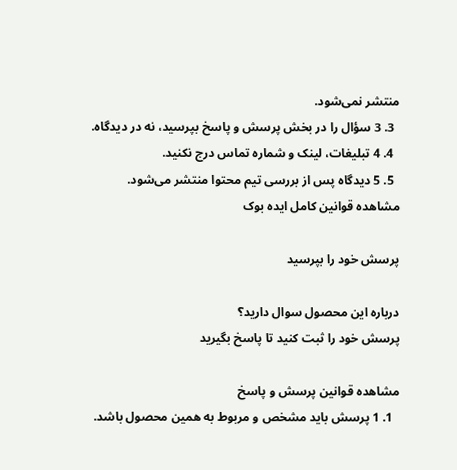منتشر نمی‌شود.
  3. 3 سؤال را در بخش پرسش و پاسخ بپرسید، نه در دیدگاه.
  4. 4 تبلیغات، لینک و شماره تماس درج نکنید.
  5. 5 دیدگاه پس از بررسی تیم محتوا منتشر می‌شود.
مشاهده قوانین کامل ایده بوک

پرسش خود را بپرسید

درباره این محصول سوال دارید؟
پرسش خود را ثبت کنید تا پاسخ بگیرید

مشاهده قوانین پرسش و پاسخ
  1. 1 پرسش باید مشخص و مربوط به همین محصول باشد.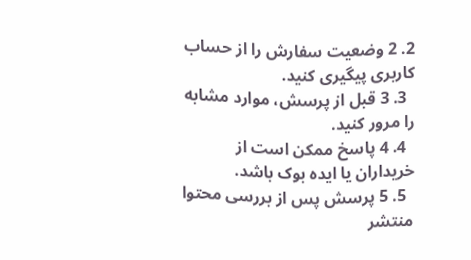2. 2 وضعیت سفارش را از حساب کاربری پیگیری کنید.
  3. 3 قبل از پرسش، موارد مشابه را مرور کنید.
  4. 4 پاسخ ممکن است از خریداران یا ایده بوک باشد.
  5. 5 پرسش پس از بررسی محتوا منتشر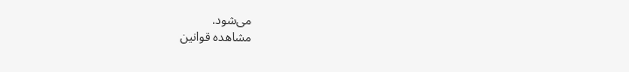می‌شود.
مشاهده قوانین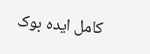کامل ایده بوک